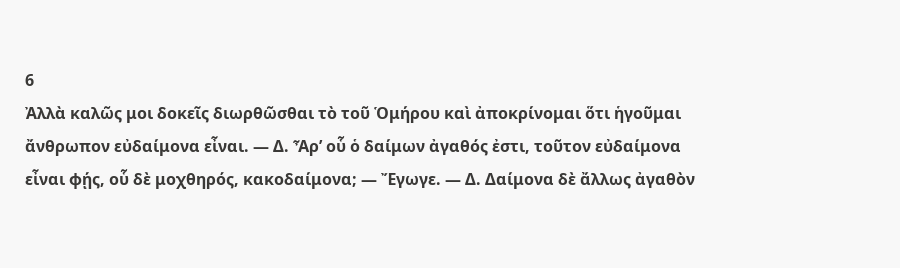6
Ἀλλὰ καλῶς μοι δοκεῖς διωρθῶσθαι τὸ τοῦ Ὁμήρου καὶ ἀποκρίνομαι ὅτι ἡγοῦμαι ἄνθρωπον εὐδαίμονα εἶναι. — Δ. Ἆρ’ οὗ ὁ δαίμων ἀγαθός ἐστι, τοῦτον εὐδαίμονα εἶναι φῄς, οὗ δὲ μοχθηρός, κακοδαίμονα; — Ἔγωγε. — Δ. Δαίμονα δὲ ἄλλως ἀγαθὸν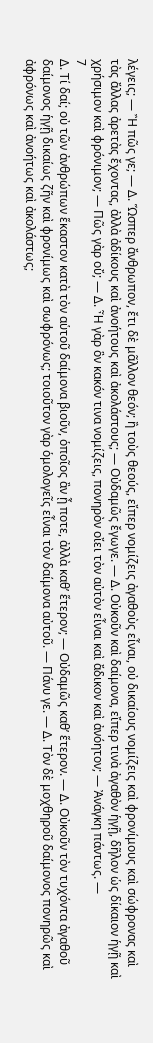λέγεις; — Ἢ πῶς γε; — Δ. Ὥσπερ ἄνθρωπον, ἔτι δὲ μᾶλλον θεόν; ἢ τοὺς θεούς, εἴπερ νομίζεις ἀγαθοὺς εἶναι, οὐ δικαίους νομίζεις καὶ φρονίμους καὶ σώφρονας καὶ τὰς ἄλλας ἀρετὰς ἔχοντας, ἀλλὰ ἀδίκους καὶ ἀνοήτους καὶ ἀκολάστους; — Οὐδαμῶς ἔγωγε. — Δ. Οὐκοῦν καὶ δαίμονα, εἴπερ τινὰ ἀγαθὸν ἡγῇ, δῆλον ὡς δίκαιον ἡγῇ καὶ χρήσιμον καὶ φρόνιμον; — Πῶς γὰρ οὔ; — Δ. Ἦ γὰρ ὃν κακόν τινα νομίζεις, πονηρὸν οἴει τὸν αὐτὸν εἶναι καὶ ἄδικον καὶ ἀνόητον; — Ἀνάγκη πάντως. —
7
Δ. Τί δαί; οὐ τῶν ἀνθρώπων ἕκαστον κατὰ τὸν αὑτοῦ δαίμονα βιοῦν, ὁποῖος ἂν ᾖ ποτε, ἀλλὰ καθ’ ἕτερον; — Οὐδαμῶς καθ’ ἕτερον. — Δ. Οὐκοῦν τὸν τυχόντα ἀγαθοῦ δαίμονος ἡγῇ δικαίως ζῆν καὶ φρονίμως καὶ σωφρόνως; τοιοῦτον γὰρ ὁμολογεῖς εἶναι τὸν δαίμονα αὐτοῦ. — Πάνυ γε. — Δ. Τὸν δὲ μοχθηροῦ δαίμονος πονηρῶς καὶ ἀφρόνως καὶ ἀνοήτως καὶ ἀκολάστως;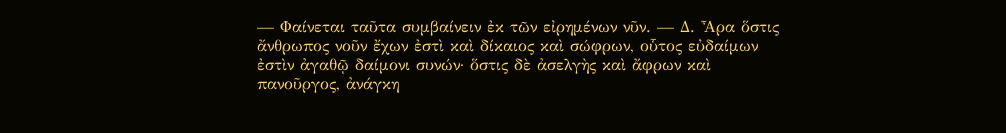— Φαίνεται ταῦτα συμβαίνειν ἐκ τῶν εἰρημένων νῦν. — Δ. Ἆρα ὅστις ἄνθρωπος νοῦν ἔχων ἐστὶ καὶ δίκαιος καὶ σώφρων, οὗτος εὐδαίμων ἐστὶν ἀγαθῷ δαίμονι συνών· ὅστις δὲ ἀσελγὴς καὶ ἄφρων καὶ πανοῦργος, ἀνάγκη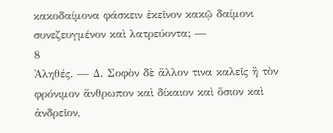κακοδαίμονα φάσκειν ἐκεῖνον κακῷ δαίμονι συνεζευγμένον καὶ λατρεύοντα; —
8
Ἀληθές. — Δ. Σοφὸν δὲ ἄλλον τινα καλεῖς ἢ τὸν φρόνιμον ἄνθρωπον καὶ δίκαιον καὶ ὅσιον καὶ ἀνδρεῖον,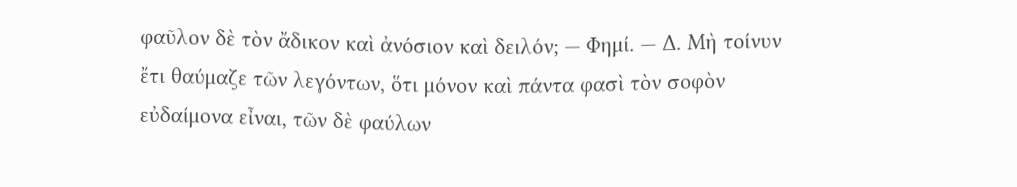φαῦλον δὲ τὸν ἄδικον καὶ ἀνόσιον καὶ δειλόν; — Φημί. — Δ. Μὴ τοίνυν ἔτι θαύμαζε τῶν λεγόντων, ὅτι μόνον καὶ πάντα φασὶ τὸν σοφὸν εὐδαίμονα εἶναι, τῶν δὲ φαύλων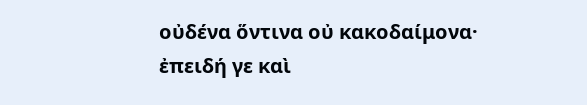οὐδένα ὅντινα οὐ κακοδαίμονα· ἐπειδή γε καὶ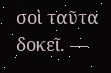σοὶ ταῦτα δοκεῖ. —